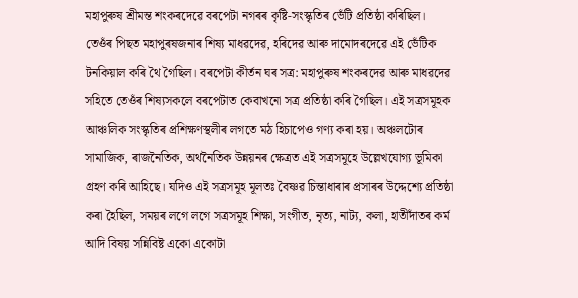মহাপুৰুষ শ্ৰীমন্ত শংকৰদেৱে বৰপেটা নগৰৰ কৃষ্টি-সংস্কৃতিৰ ভেঁটি প্ৰতিষ্ঠা কৰিছিল। তেওঁৰ পিছত মহাপুৰষজনাৰ শিষ্য মাধৱদেৱ, হৰিদেৱ আৰু দামোদৰদেৱে এই ভেঁটিক টনকিয়াল কৰি থৈ গৈছিল। বৰপেটা কীৰ্তন ঘৰ সত্ৰ: মহাপুৰুষ শংকৰদেৱ আৰু মাধৱদেৱ সহিতে তেওঁৰ শিষ্যসকলে বৰপেটাত কেবাখনো সত্ৰ প্ৰতিষ্ঠা কৰি গৈছিল। এই সত্ৰসমূহক আঞ্চলিক সংস্কৃতিৰ প্ৰশিক্ষণস্থলীৰ লগতে মঠ হিচাপেও গণ্য কৰা হয়। অঞ্চলটোৰ সামাজিক, ৰাজনৈতিক, অৰ্থনৈতিক উন্নয়নৰ ক্ষেত্ৰত এই সত্ৰসমূহে উল্লেখযোগ্য ভূমিকা গ্ৰহণ কৰি আহিছে। যদিও এই সত্ৰসমূহ মূলতঃ বৈষ্ণৱ চিন্তাধাৰাৰ প্ৰসাৰৰ উদ্দেশ্যে প্ৰতিষ্ঠা কৰা হৈছিল, সময়ৰ লগে লগে সত্ৰসমূহ শিক্ষা, সংগীত, নৃত্য, নাট্য, কলা, হাতীদাঁতৰ কৰ্ম আদি বিষয় সন্নিবিষ্ট একো একোটা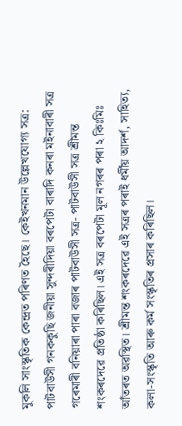মুকলি সাংস্কৃতিক কেন্দ্ৰত পৰিণত হৈছে। কেইখনমান উল্লেখযোগ্য সত্ৰ: পাটবাউসী গনককুছি জনীয়া সুন্দৰীদিয়া বৰপেটা বাৰাদি কনৰা মইনাবাৰী সত্ৰ গৰেমাৰী বনিয়াৰা পাৰা বজাৰ পাটবাউসী সত্ৰ- পাটবাউসী সত্ৰ শ্ৰীমন্ত শংকৰদেৱে প্ৰতিষ্ঠা কৰিছিল। এই সত্ৰ বৰপেটা মূল নগৰৰ পৰা ২ কিঃমিঃ আঁতৰত অৱস্থিত। শ্ৰীমন্ত শংকৰদেৱে এই সত্ৰৰ পৰাই ধৰ্মীয় আদৰ্শ, সাহিত্য, কলা-সংস্কৃতি আৰু কৰ্ম সংস্কৃতিৰ প্ৰসাৰ কৰিছিল।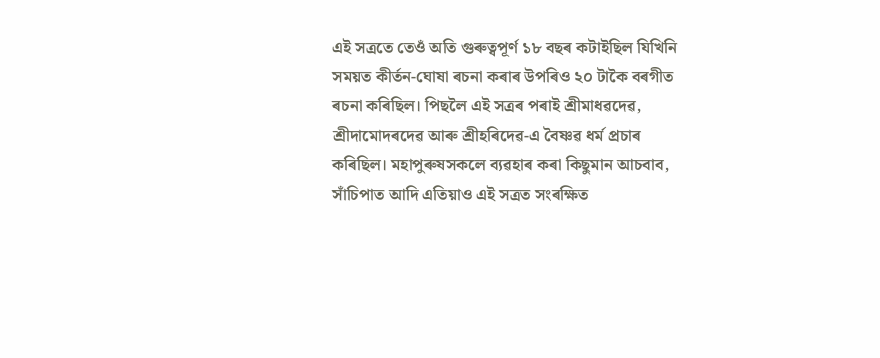এই সত্ৰতে তেওঁ অতি গুৰুত্বপূৰ্ণ ১৮ বছৰ কটাইছিল যিখিনি সময়ত কীৰ্তন-ঘোষা ৰচনা কৰাৰ উপৰিও ২০ টাকৈ বৰগীত ৰচনা কৰিছিল। পিছলৈ এই সত্ৰৰ পৰাই শ্ৰীমাধৱদেৱ, শ্ৰীদামোদৰদেৱ আৰু শ্ৰীহৰিদেৱ-এ বৈষ্ণৱ ধৰ্ম প্ৰচাৰ কৰিছিল। মহাপুৰুষসকলে ব্যৱহাৰ কৰা কিছুমান আচবাব, সাঁচিপাত আদি এতিয়াও এই সত্ৰত সংৰক্ষিত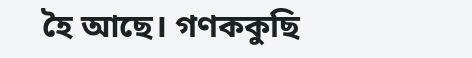হৈ আছে। গণককুছি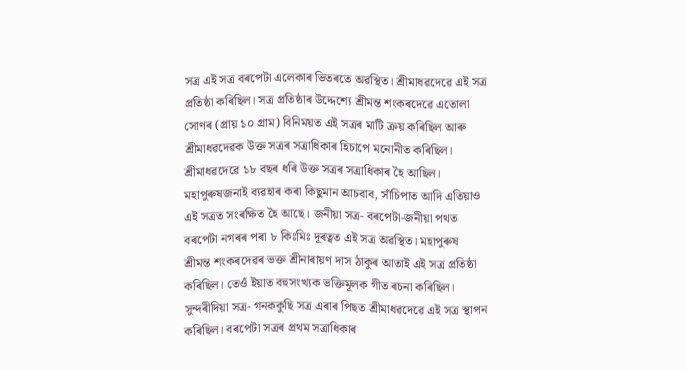সত্ৰ এই সত্ৰ বৰপেটা এলেকাৰ ভিতৰতে অৱস্থিত। শ্ৰীমাধৱদেৱে এই সত্ৰ প্ৰতিষ্ঠা কৰিছিল। সত্ৰ প্ৰতিষ্ঠাৰ উদ্দেশ্যে শ্ৰীমন্ত শংকৰদেৱে এতোলা সোণৰ (প্ৰায় ১০ গ্ৰাম) বিনিময়ত এই সত্ৰৰ মাটি ক্ৰয় কৰিছিল আৰু শ্ৰীমাধৱদেৱক উক্ত সত্ৰৰ সত্ৰাধিকাৰ হিচাপে মনোনীত কৰিছিল। শ্ৰীমাধৱদেৱে ১৮ বছৰ ধৰি উক্ত সত্ৰৰ সত্ৰাধিকাৰ হৈ আছিল। মহাপুৰুষজনাই ব্যৱহাৰ কৰা কিছুমান আচবাব, সাঁচিপাত আদি এতিয়াও এই সত্ৰত সংৰক্ষিত হৈ আছে। জনীয়া সত্ৰ- বৰপেটা-জনীয়া পথত বৰপেটা নগৰৰ পৰা ৮ কিঃমিঃ দূৰত্বত এই সত্ৰ অৱস্থিত। মহাপুৰুষ শ্ৰীমন্ত শংকৰদেৱৰ ভক্ত শ্ৰীনাৰায়ণ দাস ঠাকুৰ আতাই এই সত্ৰ প্ৰতিষ্ঠা কৰিছিল। তেওঁ ইয়াত বহুসংখ্যক ভক্তিমূলক গীত ৰচনা কৰিছিল। সুন্দৰীদিয়া সত্ৰ- গনককুছি সত্ৰ এৰাৰ পিছত শ্ৰীমাধৱদেৱে এই সত্ৰ স্থাপন কৰিছিল। বৰপেটা সত্ৰৰ প্ৰথম সত্ৰাধিকাৰ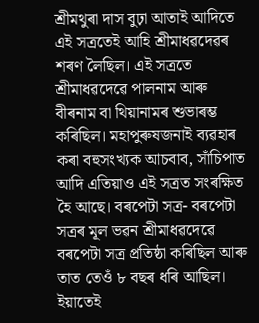শ্ৰীমথুৰা দাস বুঢ়া আতাই আদিতে এই সত্ৰতেই আহি শ্ৰীমাধৱদেৱৰ শৰণ লৈছিল। এই সত্ৰতে শ্ৰীমাধৱদেৱে পালনাম আৰু বীৰনাম বা থিয়ানামৰ শুভাৰম্ভ কৰিছিল। মহাপুৰুষজনাই ব্যৱহাৰ কৰা বহুসংখ্যক আচবাব, সাঁচিপাত আদি এতিয়াও এই সত্ৰত সংৰক্ষিত হৈ আছে। বৰপেটা সত্ৰ- বৰপেটা সত্ৰৰ মূল ভৱন শ্ৰীমাধৱদেৱে বৰপেটা সত্ৰ প্ৰতিষ্ঠা কৰিছিল আৰু তাত তেওঁ ৮ বছৰ ধৰি আছিল। ইয়াতেই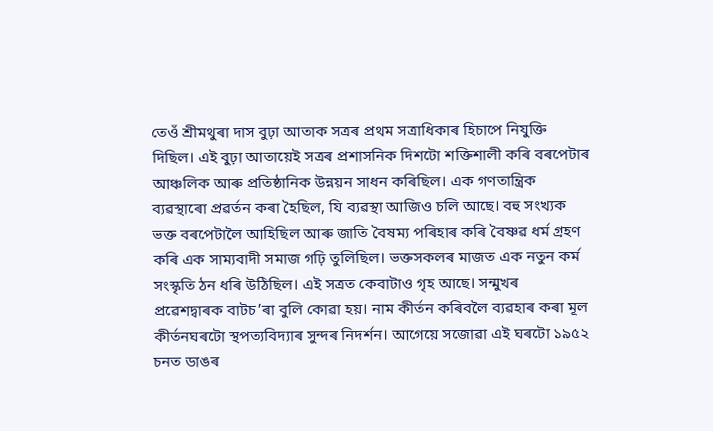তেওঁ শ্ৰীমথুৰা দাস বুঢ়া আতাক সত্ৰৰ প্ৰথম সত্ৰাধিকাৰ হিচাপে নিযুক্তি দিছিল। এই বুঢ়া আতায়েই সত্ৰৰ প্ৰশাসনিক দিশটো শক্তিশালী কৰি বৰপেটাৰ আঞ্চলিক আৰু প্ৰতিষ্ঠানিক উন্নয়ন সাধন কৰিছিল। এক গণতান্ত্ৰিক ব্যৱস্থাৰো প্ৰৱৰ্তন কৰা হৈছিল, যি ব্যৱস্থা আজিও চলি আছে। বহু সংখ্যক ভক্ত বৰপেটালৈ আহিছিল আৰু জাতি বৈষম্য পৰিহাৰ কৰি বৈষ্ণৱ ধৰ্ম গ্ৰহণ কৰি এক সাম্যবাদী সমাজ গঢ়ি তুলিছিল। ভক্তসকলৰ মাজত এক নতুন কৰ্ম সংস্কৃতি ঠন ধৰি উঠিছিল। এই সত্ৰত কেবাটাও গৃহ আছে। সন্মুখৰ প্ৰৱেশদ্বাৰক বাটচ’ৰা বুলি কোৱা হয়। নাম কীৰ্তন কৰিবলৈ ব্যৱহাৰ কৰা মূল কীৰ্তনঘৰটো স্থপত্যবিদ্যাৰ সুন্দৰ নিদৰ্শন। আগেয়ে সজোৱা এই ঘৰটো ১৯৫২ চনত ডাঙৰ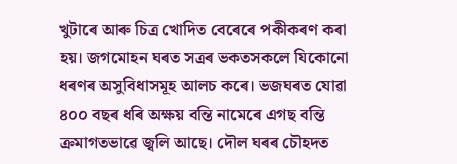খুটাৰে আৰু চিত্ৰ খোদিত বেৰেৰে পকীকৰণ কৰা হয়। জগমোহন ঘৰত সত্ৰৰ ভকতসকলে যিকোনো ধৰণৰ অসুবিধাসমূহ আলচ কৰে। ভজঘৰত যোৱা ৪০০ বছৰ ধৰি অক্ষয় বন্তি নামেৰে এগছ বন্তি ক্ৰমাগতভাৱে জ্বলি আছে। দৌল ঘৰৰ চৌহদত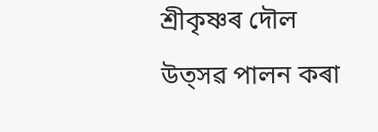শ্ৰীকৃষ্ণৰ দৌল উত্সৱ পালন কৰা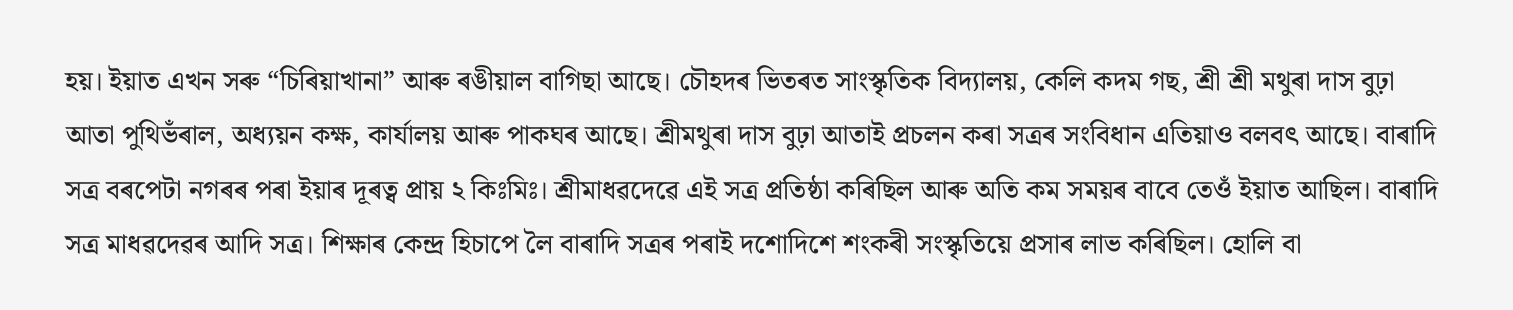হয়। ইয়াত এখন সৰু “চিৰিয়াখানা” আৰু ৰঙীয়াল বাগিছা আছে। চৌহদৰ ভিতৰত সাংস্কৃতিক বিদ্যালয়, কেলি কদম গছ, শ্ৰী শ্ৰী মথুৰা দাস বুঢ়া আতা পুথিভঁৰাল, অধ্যয়ন কক্ষ, কাৰ্যালয় আৰু পাকঘৰ আছে। শ্ৰীমথুৰা দাস বুঢ়া আতাই প্ৰচলন কৰা সত্ৰৰ সংবিধান এতিয়াও বলবৎ আছে। বাৰাদি সত্ৰ বৰপেটা নগৰৰ পৰা ইয়াৰ দূৰত্ব প্ৰায় ২ কিঃমিঃ। শ্ৰীমাধৱদেৱে এই সত্ৰ প্ৰতিষ্ঠা কৰিছিল আৰু অতি কম সময়ৰ বাবে তেওঁ ইয়াত আছিল। বাৰাদি সত্ৰ মাধৱদেৱৰ আদি সত্ৰ। শিক্ষাৰ কেন্দ্ৰ হিচাপে লৈ বাৰাদি সত্ৰৰ পৰাই দশোদিশে শংকৰী সংস্কৃতিয়ে প্ৰসাৰ লাভ কৰিছিল। হোলি বা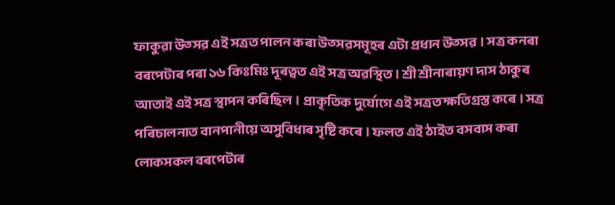ফাকুৱা উত্সৱ এই সত্ৰত পালন কৰা উত্সৱসমূহৰ এটা প্ৰধান উত্সৱ। সত্ৰ কনৰা বৰপেটাৰ পৰা ১৬ কিঃমিঃ দূৰত্বত এই সত্ৰ অৱস্থিত। শ্ৰী শ্ৰীনাৰায়ণ দাস ঠাকুৰ আতাই এই সত্ৰ স্থাপন কৰিছিল। প্ৰাকৃতিক দুৰ্যোগে এই সত্ৰত ক্ষতিগ্ৰস্ত কৰে। সত্ৰ পৰিচালনাত বানপানীয়ে অসুবিধাৰ সৃষ্টি কৰে। ফলত এই ঠাইত বসবাস কৰা লোকসকল বৰপেটাৰ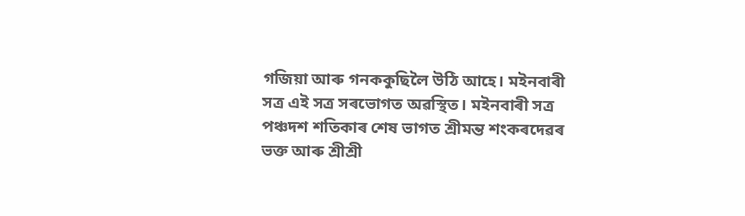গজিয়া আৰু গনককুছিলৈ উঠি আহে। মইনবাৰী সত্ৰ এই সত্ৰ সৰভোগত অৱস্থিত। মইনবাৰী সত্ৰ পঞ্চদশ শতিকাৰ শেষ ভাগত শ্ৰীমন্ত শংকৰদেৱৰ ভক্ত আৰু শ্ৰীশ্ৰী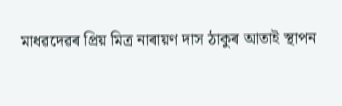মাধৱদেৱৰ প্ৰিয় মিত্ৰ নাৰায়ণ দাস ঠাকুৰ আতাই স্থাপন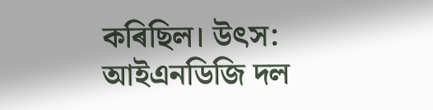কৰিছিল। উৎস: আইএনডিজি দল